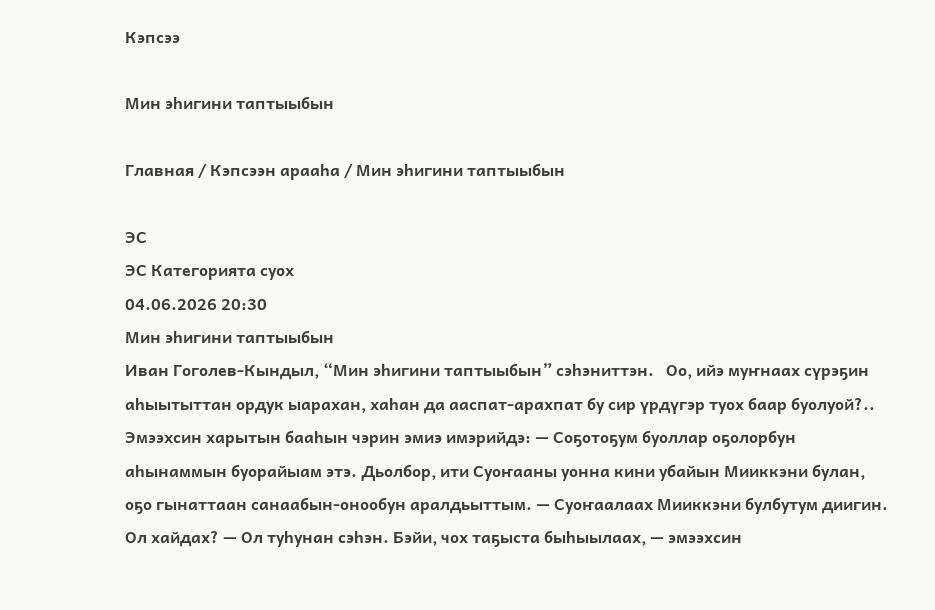Кэпсээ

Мин эһигини таптыыбын

Главная / Кэпсээн арааһа / Мин эһигини таптыыбын

ЭС
ЭС Категорията суох
04.06.2026 20:30
Мин эһигини таптыыбын
Иван Гоголев-Кындыл, “Мин эһигини таптыыбын” сэһэниттэн.   Оо, ийэ муҥнаах сүрэҕин аһыытыттан ордук ыарахан, хаһан да ааспат-арахпат бу сир үрдүгэр туох баар буолуой?.. Эмээхсин харытын бааһын чэрин эмиэ имэрийдэ: — Соҕотоҕум буоллар оҕолорбун аһынаммын буорайыам этэ. Дьолбор, ити Суоҥааны уонна кини убайын Мииккэни булан, оҕо гынаттаан санаабын-онообун аралдьыттым. — Суоҥаалаах Мииккэни булбутум диигин. Ол хайдах? — Ол туһунан сэһэн. Бэйи, чох таҕыста быһыылаах, — эмээхсин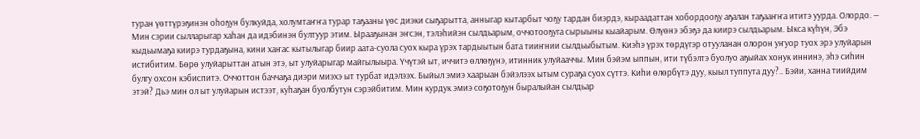туран үөттүрэҕинэн оһоҕун булкуйда, холумтаҥҥа турар таҕааны үөс диэки сыҕарытта, анныгар кытарбыт чоҕу тардан биэрдэ, кыраадаттан хобордооҕу аҕалан таҕааҥҥа ититэ уурда. Олордо. — Мин сэрии сылларыгар хаһан да идэбинэн бултуур этим. Ырааҕынан эҥсэн, тэлэһийэн сылдьарым, оччотооҕуга сырыыны кыайарым. Өлүөнэ эбэҕэ да киирэ сылдьарым. Ыкса күһүн, Эбэ кыдьымаҕа киирэ турдаҕына, кини хаҥас кытылыгар биир аата-суола суох кыра үрэх тардыытын бата тииҥнии сылдьыбытым. Киэһэ үрэх төрдүгэр отууланан олорон уҥуор туох эрэ улуйарын истибитим. Бөрө улуйарыттан атын этэ, ыт улуйарыгар майгылыыра. Үчүтэй ыт, иччитэ өллөҕүнэ, итинник улуйааччы. Мин бэйэм ыппын, ити түбэлтэ буолуо аҕыйах хонук иннинэ, эһэ сиһин булгу охсон кэбиспитэ. Оччоттон баччаҕа диэри миэхэ ыт турбат идэлээх. Быйыл эмиэ хаарыан бэйэлээх ытым сураҕа суох сүттэ. Киһи өлөрбүтэ дуу, кыыл туппута дуу?.. Бэйи, ханна тиийдим этэй? Дьэ мин ол ыт улуйарын истээт, куһаҕан буолбутун сэрэйбитим. Мин курдук эмиэ соҕотоҕун быралыйан сылдьар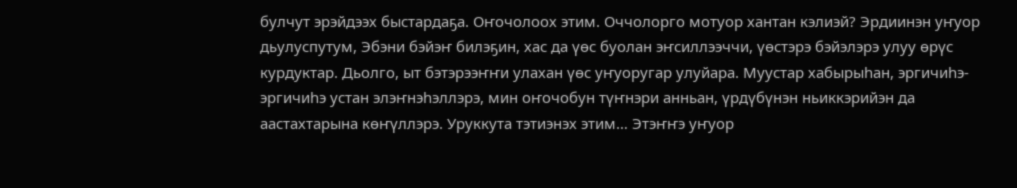булчут эрэйдээх быстардаҕа. Оҥочолоох этим. Оччолорго мотуор хантан кэлиэй? Эрдиинэн уҥуор дьулуспутум, Эбэни бэйэҥ билэҕин, хас да үөс буолан эҥсиллээччи, үөстэрэ бэйэлэрэ улуу өрүс курдуктар. Дьолго, ыт бэтэрээҥҥи улахан үөс уҥуоругар улуйара. Муустар хабырыһан, эргичиһэ-эргичиһэ устан элэҥнэһэллэрэ, мин оҥочобун түҥнэри анньан, үрдүбүнэн ньиккэрийэн да аастахтарына көҥүллэрэ. Уруккута тэтиэнэх этим… Этэҥҥэ уҥуор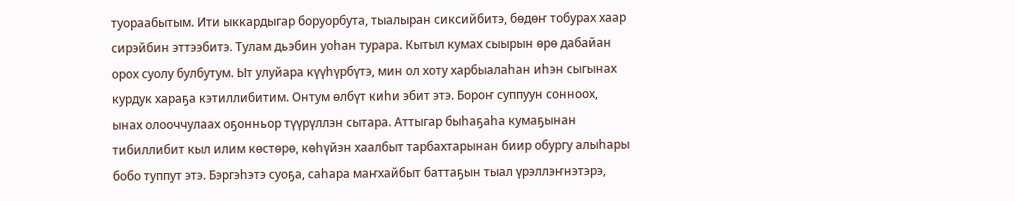туораабытым. Ити ыккардыгар боруорбута, тыалыран сиксийбитэ, бөдөҥ тобурах хаар сирэйбин эттээбитэ. Тулам дьэбин уоһан турара. Кытыл кумах сыырын өрө дабайан орох суолу булбутум. Ыт улуйара күүһүрбүтэ, мин ол хоту харбыалаһан иһэн сыгынах курдук хараҕа кэтиллибитим. Онтум өлбүт киһи эбит этэ. Бороҥ суппуун сонноох, ынах олооччулаах оҕонньор түүрүллэн сытара. Аттыгар быһаҕаһа кумаҕынан тибиллибит кыл илим көстөрө, көһүйэн хаалбыт тарбахтарынан биир обургу алыһары бобо туппут этэ. Бэргэһэтэ суоҕа, саһара маҥхайбыт баттаҕын тыал үрэллэҥнэтэрэ,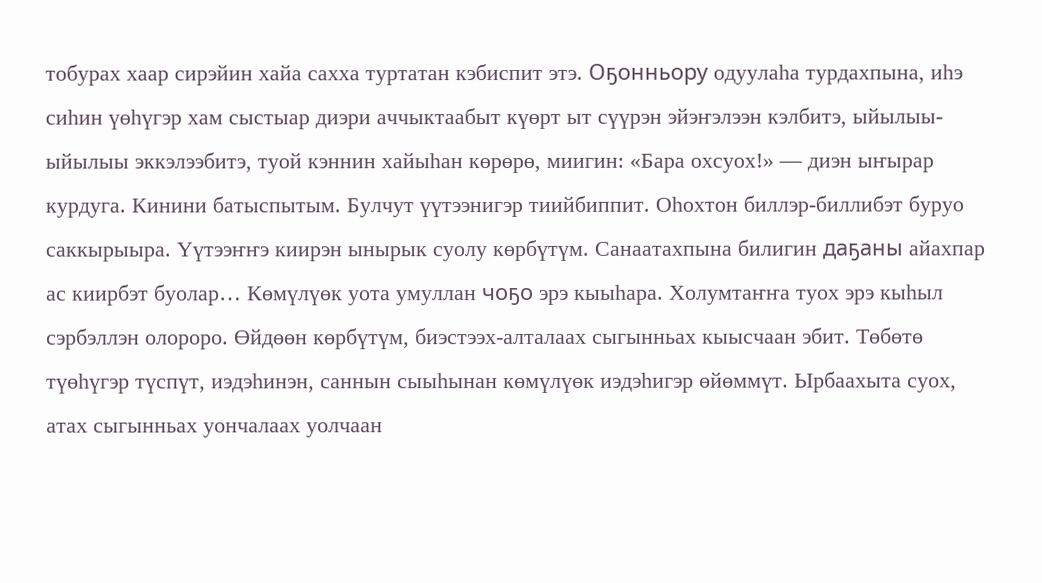тобурах хаар сирэйин хайа сахха туртатан кэбиспит этэ. Оҕонньору одуулаһа турдахпына, иһэ сиһин үөһүгэр хам сыстыар диэри аччыктаабыт күөрт ыт сүүрэн эйэҥэлээн кэлбитэ, ыйылыы-ыйылыы эккэлээбитэ, туой кэннин хайыһан көрөрө, миигин: «Бара охсуох!» — диэн ыҥырар курдуга. Кинини батыспытым. Булчут үүтээнигэр тиийбиппит. Оһохтон биллэр-биллибэт буруо саккырыыра. Үүтээҥҥэ киирэн ынырык суолу көрбүтүм. Санаатахпына билигин даҕаны айахпар ас киирбэт буолар… Көмүлүөк уота умуллан чоҕо эрэ кыыһара. Холумтаҥҥа туох эрэ кыһыл сэрбэллэн олороро. Өйдөөн көрбүтүм, биэстээх-алталаах сыгынньах кыысчаан эбит. Төбөтө
түөһүгэр түспүт, иэдэһинэн, саннын сыыһынан көмүлүөк иэдэһигэр өйөммүт. Ырбаахыта суох, атах сыгынньах уончалаах уолчаан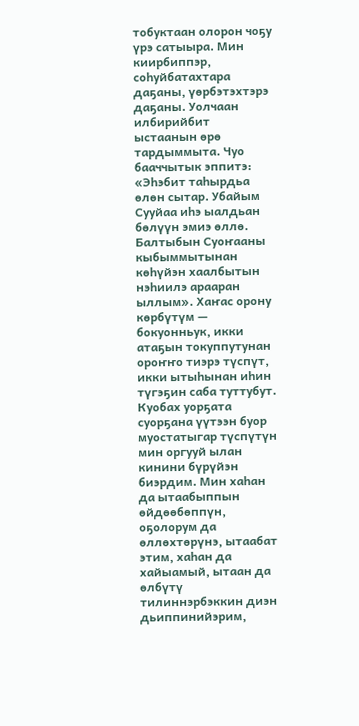тобуктаан олорон чоҕу үрэ сатыыра. Мин киирбиппэр, соһуйбатахтара даҕаны, үөрбэтэхтэрэ даҕаны. Уолчаан илбирийбит ыстаанын өрө тардыммыта. Чуо бааччытык эппитэ: «Эһэбит таһырдьа өлөн сытар. Убайым Сууйаа иһэ ыалдьан бөлүүн эмиэ өллө. Балтыбын Суоҥааны кыбыммытынан көһүйэн хаалбытын нэһиилэ арааран ыллым». Хаҥас орону көрбүтүм — бокуонньук, икки атаҕын токуппутунан ороҥҥо тиэрэ түспүт, икки ытыһынан иһин түгэҕин саба туттубут. Куобах уорҕата суорҕана үүтээн буор муостатыгар түспүтүн мин оргууй ылан кинини бүрүйэн биэрдим. Мин хаһан да ытаабыппын өйдөөбөппүн, оҕолорум да өллөхтөрүнэ, ытаабат этим, хаһан да хайыамый, ытаан да өлбүтү тилиннэрбэккин диэн дьиппинийэрим,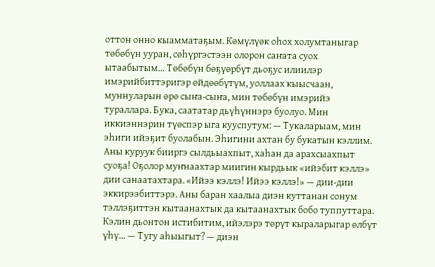оттон онно кыамматаҕым. Көмүлүөк оһох холумтаныгар төбөбүн ууран, сөһүргэстээн олорон саҥата суох ытаабытым… Төбөбүн бөҕүөрбүт дьоҕус илиилэр имэрийбиттэригэр өйдөөбүтүм, уоллаах кыысчаан, муннуларын өрө сыҥа-сыҥа, мин төбөбүн имэрийэ тураллара. Бука, саататар дьүһүннэрэ буолуо. Мин иккиэннэрин түөспэр ыга кууспутум: — Тукаларыам, мин эһиги ийэҕит буолабын. Эһигини ахтан бу букатын кэллим. Аны куруук бииргэ сылдьыахпыт, хаһан да арахсыахпыт суоҕа! Оҕолор муҥнаахтар миигин кырдьык «ийэбит кэллэ» дии санаатахтара. «Ийээ кэллэ! Ийээ кэллэ!» — дии-дии эккирээбиттэрэ. Аны баран хаалыа диэн куттанан сонум тэллэҕиттэн кытаанахтык да кытаанахтык бобо туппуттара. Кэлин дьонтон истибитим, ийэлэрэ төрүт кыраларыгар өлбүт үһү… — Тугу аһыыгыт? — диэн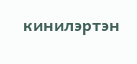кинилэртэн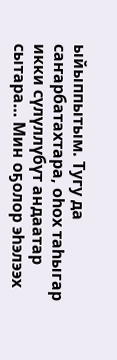ыйыппытым. Тугу да саҥарбатахтара, оһох таһыгар икки сүлүллүбүт андаатар сытара… Мин оҕолор эһэлээх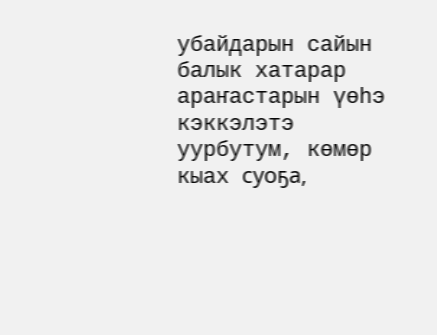убайдарын сайын балык хатарар араҥастарын үөһэ кэккэлэтэ уурбутум, көмөр кыах суоҕа,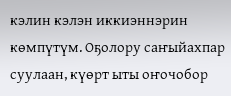кэлин кэлэн иккиэннэрин көмпүтүм. Оҕолору саҥыйахпар суулаан, күөрт ыты оҥочобор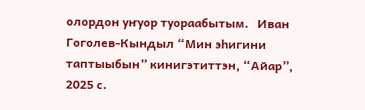олордон уҥуор туораабытым.   Иван Гоголев-Кындыл “Мин эһигини таптыыбын” кинигэтиттэн, “Айар”, 2025 с.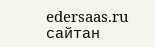edersaas.ru сайтан